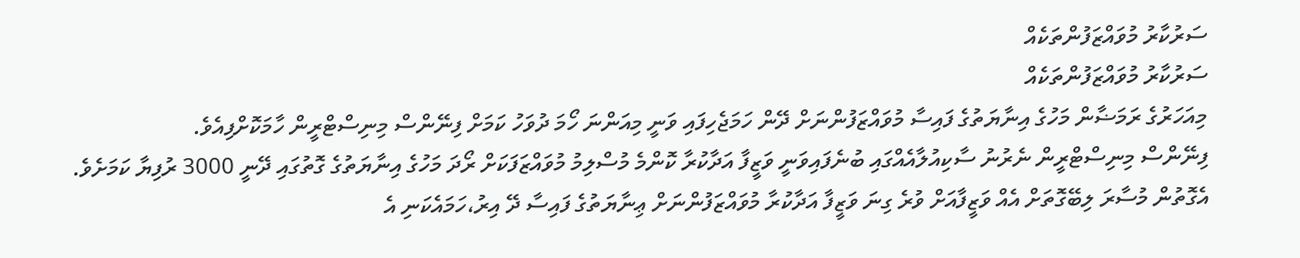ސަރުކާރު މުވައްޒަފުންތަކެއް
ސަރުކާރު މުވައްޒަފުންތަކެއް
މިއަހަރުގެ ރަމަޟާން މަހުގެ އިނާޔަތުގެ ފައިސާ މުވައްޒަފުންނަށް ދޭން ހަމަޖެހިފައި ވަނީ މިއަންނަ ހޯމަ ދުވަހު ކަމަށް ފިނޭންސް މިނިސްޓްރީން ހާމަކޮށްފިއެވެ.
ފިނޭންސް މިނިސްޓްރީން ނެރުނު ސާކިއުލާއެއްގައި ބުނެފައިވަނީ ވަޒީފާ އަދާކުރާ ކޮންމެ މުސްލިމު މުވައްޒަފަކަށް ރޯދަ މަހުގެ އިނާޔަތުގެ ގޮތުގައި ދޭނީ 3000 ރުފިޔާ ކަމަށެވެ. އެގޮތުން މުސާރަ ލިބޭގޮތަށް އެއް ވަޒީފާއަށް ވުރެ ގިނަ ވަޒީފާ އަދާކުރާ މުވައްޒަފުންނަށް ޢިނާޔަތުގެ ފައިސާ ދޭ އިރު،ހަމައެކަނި އެ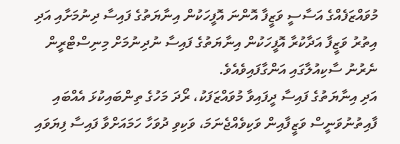މުވައްޒަފެއްގެ އަސާސީ ވަޒީފާ އޮންނަ އޮފީހަކުން އިނާޔަތުގެ ފައިސާ ދިނުމަށާއި އަދި އިތުރު ވަޒީފާ އަދާކުރާ އޮފީހަކުން އިނާޔަތުގެ ފައިސާ ނުދިނުމަށް މިނިސްޓްރީން ނެރުނު ސާކިއުލާގައި އަންގާފައިވެއެވެ.
އަދި އިނާޔަތުގެ ފައިސާ ދީފައިވާ މުވައްޒަފަކު، ރޯދަ މަހުގެ ތިންބައިކުޅަ އެއްބައި ފާއިތުނުވަނީސް ވަޒީފާއިން ވަކިވެއްޖެނަމަ، ވަކިވި ދުވަހާ ހަމައަށްވާ ފައިސާ ފިޔަވައި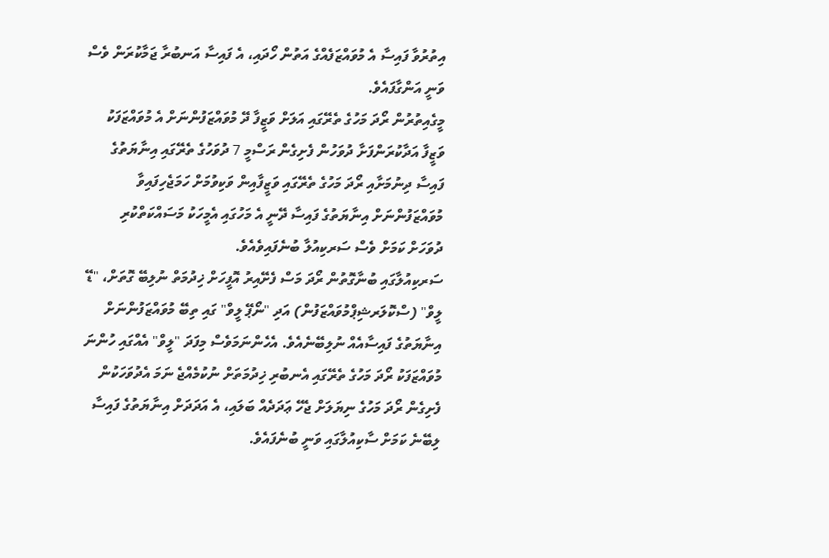އިތުރުވާ ފައިސާ އެ މުވައްޒަފެއްގެ އަތުން ހޯދައި، އެ ފައިސާ އަނބުރާ ޖަމާކުރަން ވެސް ވަނީ އަންގާފައެވެ.
މީގެއިތުރުން ރޯދަ މަހުގެ ތެރޭގައި އަލަށް ވަޒީފާ ދޭ މުވައްޒަފުންނަށް އެ މުވައްޒަފަކު ވަޒީފާ އަދާކުރަންފަށާ ދުވަހުން ފެށިގެން ރަސްމީ 7 ދުވަހުގެ ތެރޭގައި އިނާޔަތުގެ ފައިސާ ދިނުމަށާއި ރޯދަ މަހުގެ ތެރޭގައި ވަޒީފާއިން ވަކިވުމަށް ހަމަޖެހިފައިވާ މުވައްޒަފުންނަށް އިނާޔަތުގެ ފައިސާ ދޭނީ އެ މަހުގައި އެމީހަކު މަސައްކަތްކުރި ދުވަހަށް ކަމަށް ވެސް ސަރކިއުލާ ބުނެފައިވެއެވެ.
ސަރކިއުލާގައި ބުނާގޮތުން ރޯދަ މަސް ފެށޭއިރު އޮފީހަށް ޚިދުމަތް ނުލިބޭ ގޮތަށް، "ޑޭ ލީވް" (ސްކޮލަރޝިޕްމުވައްޒަފުން) އަދި "ނޯޕޭ ލީވް" ގައި ތިބޭ މުވައްޒަފުންނަށް އިނާޔަތުގެ ފައިސާއެއް ނުލިބޭނެއެވެ. އެހެންނަމަވެސް މިފަދަ "ލީވް" އެއްގައި ހުންނަ މުވައްޒަފަކު ރޯދަ މަހުގެ ތެރޭގައި އެނބުރި ޚިދުމަތަށް ނުކުމެއްޖެ ނަމަ އެދުވަހަކުން ފެށިގެން ރޯދަ މަހުގެ ނިޔަލަށް ޖެހޭ ޢަދަދެއް ބަލައި، އެ އަދަދަށް އިނާޔަތުގެ ފައިސާ ލިބޭނެ ކަމަށް ސާކިއުލާގައި ވަނީ ބުނެފައެވެ.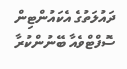ދައުލަތުގެ އެކައުންޓިން ސޮފްޓްވެއާ ބޭނުންކުރާ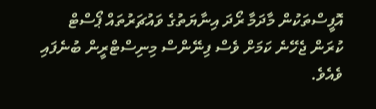އޮފީސްތަކުން މާދަމާ ރޯދަ އިނާޔަތުގެ ވައުޗަރުތައް ޕޯސްޓް ކުރަން ޖެހޭނެ ކަމަށް ވެސް ފިނޭންސް މިނިސްޓްރީން ބުނެފައި ވެއެވެ.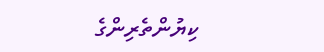ކިޔުންތެރިންގެ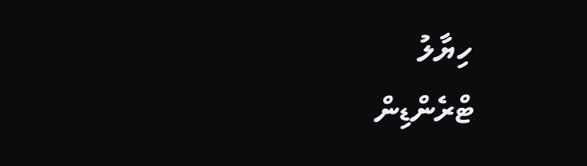ހިޔާލު
ޓްރެންޑިން